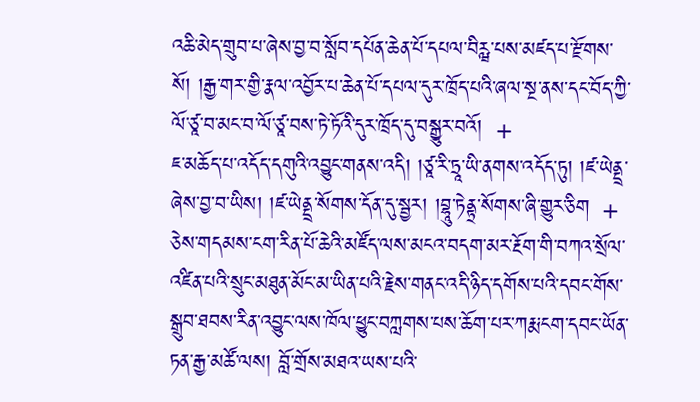འཆི་མེད་གྲུབ་པ་ཞེས་བྱ་བ་སློབ་དཔོན་ཆེན་པོ་དཔལ་བིརྺ་པས་མཛད་པ་རྫོགས་སོ། །རྒྱ་གར་གྱི་རྣལ་འབྱོར་པ་ཆེན་པོ་དཔལ་དུར་ཁྲོད་པའི་ཞལ་སྔ་ནས་དང་བོད་ཀྱི་ལོ་ཙཱ་བ་མང་བ་ལོ་ཙཱ་བས་ཏེ་ཏོའི་དུར་ཁྲོད་དུ་བསྒྱུར་བའོ།  +
ཇ་མཆོད་པ་འདོད་དགུའི་འབྱུང་གནས་འདི། །ཙཱ་རི་ཏྲཱ་ཡི་ནགས་འདོད་ཏུ། །ཛ་ཡེནྡྲ་ཞེས་བྱ་བ་ཡིས། །ཛ་ཡེནྡྲ་སོགས་དོན་དུ་སྦྱར། །བྷཱུ་ཏེནྟྲ་སོགས་ཞི་གྱུར་ཅིག  +
ཅེས་གདམས་ངག་རིན་པོ་ཆེའི་མཛོད་ལས་མངའ་བདག་མར་རྔོག་གི་བཀའ་སྲོལ་འཛིན་པའི་སྲུང་མཐུན་མོང་མ་ཡིན་པའི་རྗེས་གནང་འདི་ཉིད་དགོས་པའི་དབང་གོས་སྒྲུབ་ཐབས་རིན་འབྱུང་ལས་ཁོལ་ཕྱུང་བཀླགས་པས་ཆོག་པར་ཀརྨ་ངག་དབང་ཡོན་ཏན་རྒྱ་མཚོ་ལས། བློ་གྲོས་མཐའ་ཡས་པའི་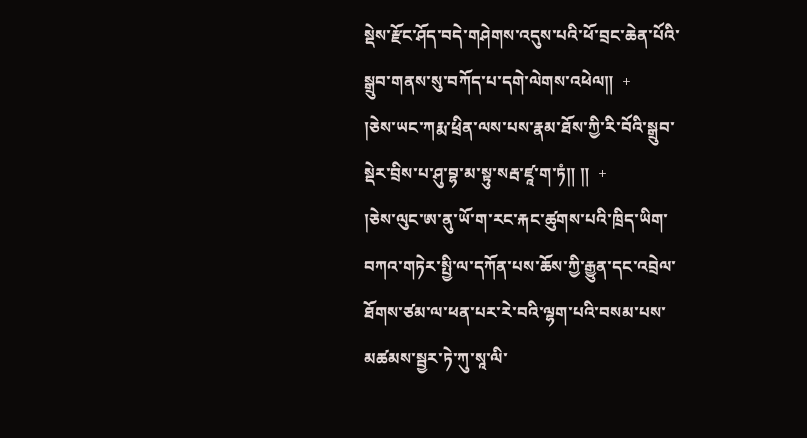སྡེས་རྫོང་ཤོད་བདེ་གཤེགས་འདུས་པའི་ཕོ་བྲང་ཆེན་པོའི་སྒྲུབ་གནས་སུ་བཀོད་པ་དགེ་ལེགས་འཕེལ༎  +
།ཅེས་ཡང་ཀརྨ་ཕྲིན་ལས་པས་རྣམ་ཐོས་ཀྱི་རི་བོའི་སྒྲུབ་སྡེར་བྲིས་པ་ཤུ་བྷ་མ་སྟུ་སརྦ་ཛཱ་ག་ཏཾ༎ ༎  +
།ཅེས་ལུང་ཨ་ནུ་ཡོ་ག་རང་རྐང་ཚུགས་པའི་ཁྲིད་ཡིག་བཀའ་གཏེར་སྤྱི་ལ་དཀོན་པས་ཆོས་ཀྱི་རྒྱུན་དང་འབྲེལ་ཐོགས་ཙམ་ལ་ཕན་པར་རེ་བའི་ལྷག་པའི་བསམ་པས་མཚམས་སྦྱར་ཏེ་ཀུ་སཱ་ལི་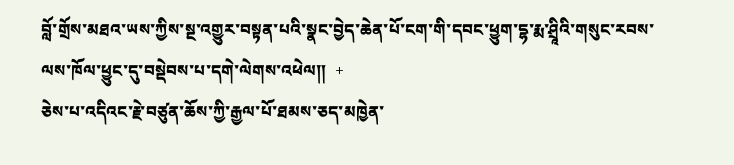བློ་གྲོས་མཐའ་ཡས་ཀྱིས་སྔ་འགྱུར་བསྟན་པའི་སྣང་བྱེད་ཆེན་པོ་ངག་གི་དབང་ཕྱུག་དྷ་རྨ་ཤྲཱིའི་གསུང་རབས་ལས་ཁོལ་ཕྱུང་དུ་བསྡེབས་པ་དགེ་ལེགས་འཕེལ༎  +
ཅེས་པ་འདིའང་རྗེ་བཙུན་ཆོས་ཀྱི་རྒྱལ་པོ་ཐམས་ཅད་མཁྱེན་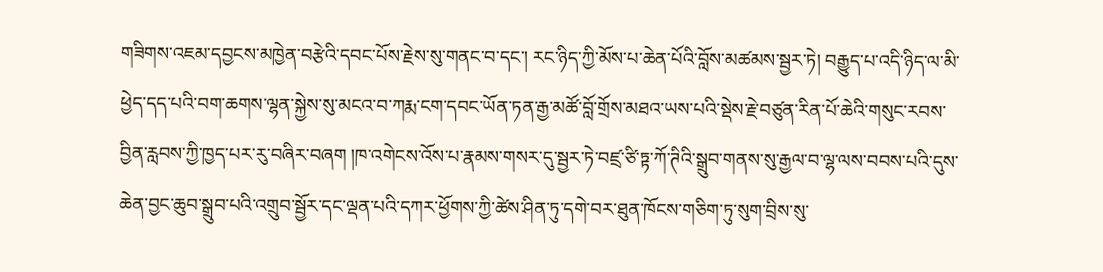གཟིགས་འཇམ་དབྱངས་མཁྱེན་བརྩེའི་དབང་པོས་རྗེས་སུ་གནང་བ་དང་། རང་ཉིད་ཀྱི་མོས་པ་ཆེན་པོའི་བློས་མཚམས་སྦྱར་ཏེ། བརྒྱུད་པ་འདི་ཉིད་ལ་མི་ཕྱེད་དད་པའི་བག་ཆགས་ལྷན་སྐྱེས་སུ་མངའ་བ་ཀརྨ་ངག་དབང་ཡོན་ཏན་རྒྱ་མཚོ་བློ་གྲོས་མཐའ་ཡས་པའི་སྡེས་རྗེ་བཙུན་རིན་པོ་ཆེའི་གསུང་རབས་བྱིན་རླབས་ཀྱི་ཁྱད་པར་རུ་བཞིར་བཞག །ཁ་འགེངས་འོས་པ་རྣམས་གསར་དུ་སྦྱར་ཏེ་བཛྲ་ཙི་ཏྟ་ཀོ་ཊིའི་སྒྲུབ་གནས་སུ་རྒྱལ་བ་ལྷ་ལས་བབས་པའི་དུས་ཆེན་བྱང་ཆུབ་སྒྲུབ་པའི་འགྲུབ་སྦྱོར་དང་ལྡན་པའི་དཀར་ཕྱོགས་ཀྱི་ཚེས་ཤིན་ཏུ་དགེ་བར་ཐུན་ཁོངས་གཅིག་ཏུ་སུག་བྲིས་སུ་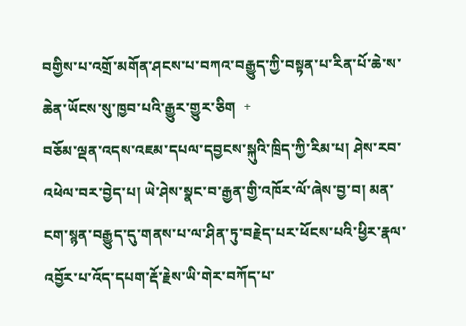བགྱིས་པ་འགྲོ་མགོན་ཤངས་པ་བཀའ་བརྒྱུད་ཀྱི་བསྟན་པ་རིན་པོ་ཆེ་ས་ཆེན་ཡོངས་སུ་ཁྱབ་པའི་རྒྱུར་གྱུར་ཅིག  +
བཅོམ་ལྡན་འདས་འཇམ་དཔལ་དབྱངས་སྐུའི་ཁྲིད་ཀྱི་རིམ་པ། ཤེས་རབ་འཕེལ་བར་བྱེད་པ། ཡེ་ཤེས་སྣང་བ་རྒྱན་གྱི་འཁོར་ལོ་ཞེས་བྱ་བ། མན་ངག་སྙན་བརྒྱུད་དུ་གནས་པ་ལ་ཤིན་ཏུ་བརྗེད་པར་ཕོངས་པའི་ཕྱིར་རྣལ་འབྱོར་པ་འོད་དཔག་རྡོ་རྗེས་ཡི་གེར་བཀོད་པ་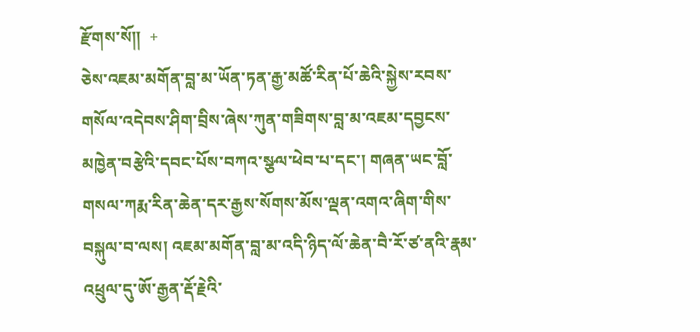རྫོགས་སོ༎  +
ཅེས་འཇམ་མགོན་བླ་མ་ཡོན་ཏན་རྒྱ་མཚོ་རིན་པོ་ཆེའི་སྐྱེས་རབས་གསོལ་འདེབས་ཤིག་བྲིས་ཞེས་ཀུན་གཟིགས་བླ་མ་འཇམ་དབྱངས་མཁྱེན་བརྩེའི་དབང་པོས་བཀའ་སྩལ་ཕེབ་པ་དང་། གཞན་ཡང་བློ་གསལ་ཀརྨ་རིན་ཆེན་དར་རྒྱས་སོགས་མོས་ལྡན་འགའ་ཞིག་གིས་བསྐུལ་བ་ལས། འཇམ་མགོན་བླ་མ་འདི་ཉིད་ལོ་ཆེན་བཻ་རོ་ཙ་ནའི་རྣམ་འཕྲུལ་དུ་ཨོ་རྒྱན་རྡོ་རྗེའི་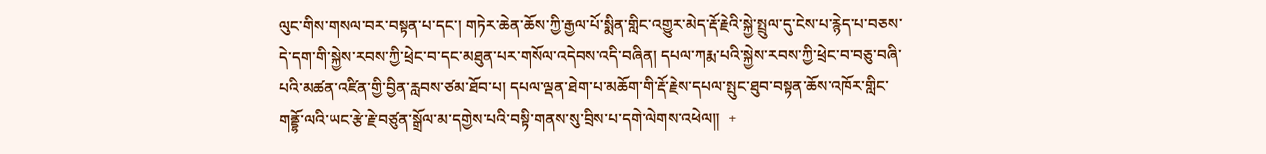ལུང་གིས་གསལ་བར་བསྟན་པ་དང་། གཏེར་ཆེན་ཆོས་ཀྱི་རྒྱལ་པོ་སྨིན་གླིང་འགྱུར་མེད་རྡོ་རྗེའི་སྐྱེ་སྤྲུལ་དུ་ངེས་པ་རྙེད་པ་བཅས་དེ་དག་གི་སྐྱེས་རབས་ཀྱི་ཕྲེང་བ་དང་མཐུན་པར་གསོལ་འདེབས་འདི་བཞིན། དཔལ་ཀརྨ་པའི་སྐྱེས་རབས་ཀྱི་ཕྲེང་བ་བཅུ་བཞི་པའི་མཚན་འཛིན་གྱི་བྱིན་རླབས་ཙམ་ཐོབ་པ། དཔལ་ལྡན་ཐེག་པ་མཆོག་གི་རྡོ་རྗེས་དཔལ་སྤུང་ཐུབ་བསྟན་ཆོས་འཁོར་གླིང་གནྡྷོ་ལའི་ཡང་རྩེ་རྗེ་བཙུན་སྒྲོལ་མ་དགྱེས་པའི་བསྟི་གནས་སུ་བྲིས་པ་དགེ་ལེགས་འཕེལ༎  +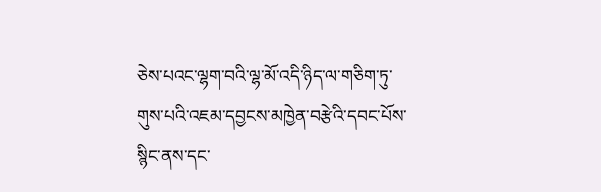ཅེས་པའང་ལྷག་བའི་ལྷ་མོ་འདི་ཉིད་ལ་གཅིག་ཏུ་གུས་པའི་འཇམ་དབྱངས་མཁྱེན་བརྩེའི་དབང་པོས་སྙིང་ནས་དང་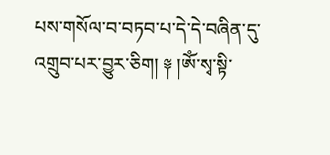པས་གསོལ་བ་བཏབ་པ་དེ་དེ་བཞིན་དུ་འགྲུབ་པར་བྱུར་ཅིག། ༈ །ཨོཾ་སྭ་སྟི་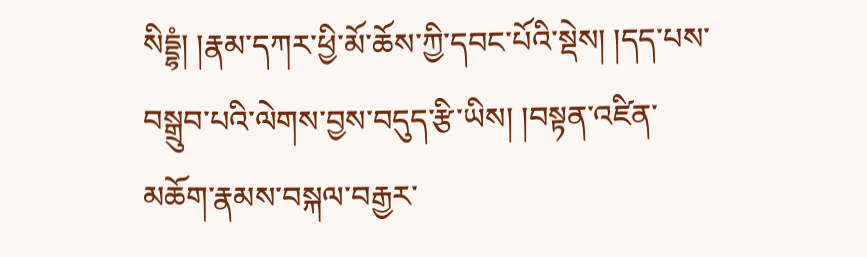སིདྡྷཾ། །རྣམ་དཀར་ཕྱི་མོ་ཆོས་ཀྱི་དབང་པོའི་སྡེས། །དད་པས་བསྒྲུབ་པའི་ལེགས་བྱས་བདུད་རྩི་ཡིས། །བསྟན་འཛིན་མཆོག་རྣམས་བསྐལ་བརྒྱར་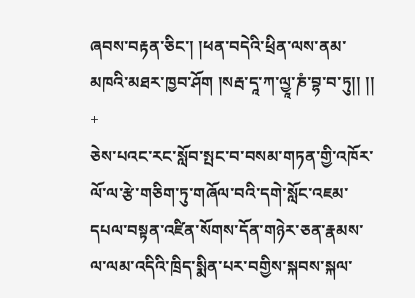ཞབས་བརྟན་ཅིང་། །ཕན་བདེའི་ཕྲིན་ལས་ནམ་མཁའི་མཐར་ཁྱབ་ཤོག །སརྦ་དཱ་ཀ་ལྱཱ་ཎཾ་བྷ་བ་ཏུ།། །།  +
ཅེས་པའང་རང་སློབ་སྤང་བ་བསམ་གཏན་གྱི་འཁོར་ལོ་ལ་རྩེ་གཅིག་ཏུ་གཞོལ་བའི་དགེ་སློང་འཇམ་དཔལ་བསྟན་འཛིན་སོགས་དོན་གཉེར་ཅན་རྣམས་ལ་ལམ་འདིའི་ཁྲིད་སྨིན་པར་བགྱིས་སྐབས་སྐལ་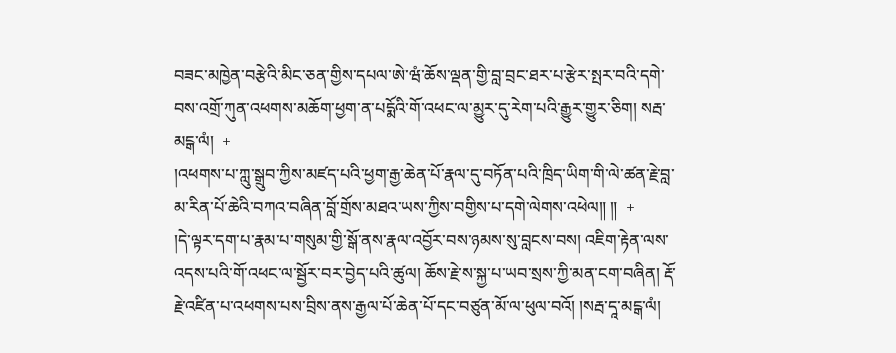བཟང་མཁྱེན་བརྩེའི་མིང་ཅན་གྱིས་དཔལ་ཨེ་ཝཾ་ཆོས་ལྡན་གྱི་བླ་བྲང་ཐར་པ་རྩེར་སྤར་བའི་དགེ་བས་འགྲོ་ཀུན་འཕགས་མཆོག་ཕྱག་ན་པདྨོའི་གོ་འཕང་ལ་མྱུར་དུ་རེག་པའི་རྒྱུར་གྱུར་ཅིག། སརྦ་མངྒ་ལཾ།  +
།འཕགས་པ་ཀླུ་སྒྲུབ་ཀྱིས་མཛད་པའི་ཕྱག་རྒྱ་ཆེན་པོ་རྣལ་དུ་བཏོན་པའི་ཁྲིད་ཡིག་གི་ལེ་ཚན་རྗེ་བླ་མ་རིན་པོ་ཆེའི་བཀའ་བཞིན་བློ་གྲོས་མཐའ་ཡས་ཀྱིས་བགྱིས་པ་དགེ་ལེགས་འཕེལ༎ ༎  +
།དེ་ལྟར་དག་པ་རྣམ་པ་གསུམ་གྱི་སྒོ་ནས་རྣལ་འབྱོར་བས་ཉམས་སུ་བླངས་བས། འཇིག་རྟེན་ལས་འདས་པའི་གོ་འཕང་ལ་སྦྱོར་བར་བྱེད་པའི་ཚུལ། ཆོས་རྗེ་ས་སྐྱ་པ་ཡབ་སྲས་ཀྱི་མན་ངག་བཞིན། རྡོ་རྗེ་འཛིན་པ་འཕགས་པས་བྲིས་ནས་རྒྱལ་པོ་ཆེན་པོ་དང་བཙུན་མོ་ལ་ཕུལ་བའོ། །སརྦ་དཱ་མངྒ་ལཾ།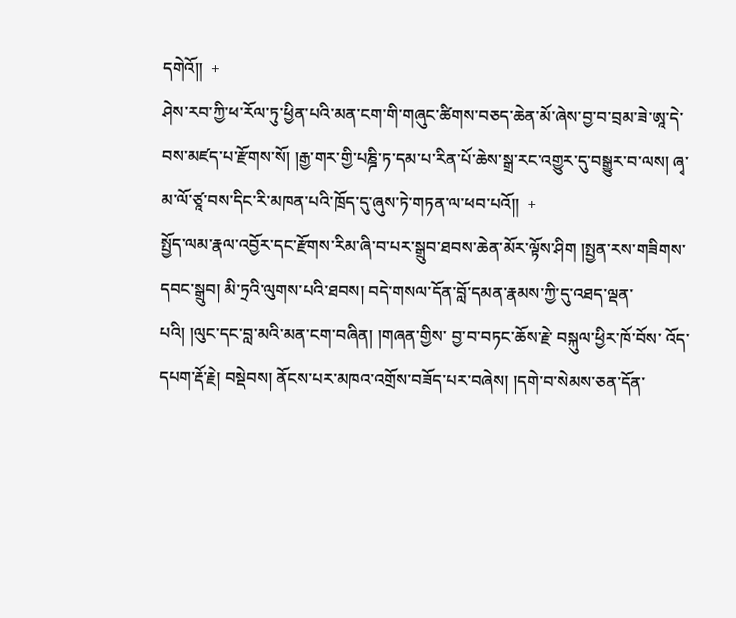དགེའོ༎  +
ཤེས་རབ་ཀྱི་ཕ་རོལ་ཏུ་ཕྱིན་པའི་མན་ངག་གི་གཞུང་ཚིགས་བཅད་ཆེན་མོ་ཞེས་བྱ་བ་བྲམ་ཟེ་ཨཱ་དེ་བས་མཛད་པ་རྫོགས་སོ། །རྒྱ་གར་གྱི་པཎྜི་ཏ་དམ་པ་རིན་པོ་ཆེས་སྒྲ་རང་འགྱུར་དུ་བསྒྱུར་བ་ལས། ཞྭ་མ་ལོ་ཙཱ་བས་དིང་རི་མཁན་པའི་ཁྲོད་དུ་ཞུས་ཏེ་གཏན་ལ་ཕབ་པའོ༎  +
སྤྱོད་ལམ་རྣལ་འབྱོར་དང་རྫོགས་རིམ་ཞི་བ་པར་སྒྲུབ་ཐབས་ཆེན་མོར་ལྟོས་ཤིག །སྤྱན་རས་གཟིགས་དབང་སྒྲུབ། མི་ཏྲའི་ལུགས་པའི་ཐབས། བདེ་གསལ་དོན་བློ་དམན་རྣམས་ཀྱི་དུ་འཐད་ལྡན་པའི། །ལུང་དང་བླ་མའི་མན་ངག་བཞིན། །གཞན་གྱིས་ བྱ་བ་བཏང་ཆོས་རྗེ་ བསྐུལ་ཕྱིར་ཁོ་བོས་ འོད་དཔག་རྡོ་རྗེ། བསྡེབས། ནོངས་པར་མཁའ་འགྲོས་བཟོད་པར་བཞེས། །དགེ་བ་སེམས་ཅན་དོན་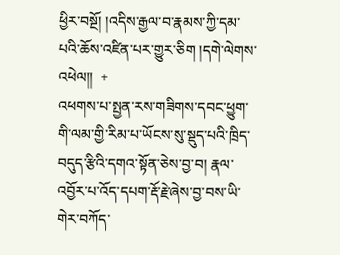ཕྱིར་བསྔོ། །འདིས་རྒྱལ་བ་རྣམས་ཀྱི་དམ་པའི་ཆོས་འཛིན་པར་གྱུར་ཅིག །དགེ་ལེགས་འཕེལ༎  +
འཕགས་པ་སྤྱན་རས་གཟིགས་དབང་ཕྱུག་གི་ལམ་གྱི་རིམ་པ་ཡོངས་སུ་སྡུད་པའི་ཁྲིད་བདུད་རྩིའི་དགའ་སྟོན་ཅེས་བྱ་བ། རྣལ་འབྱོར་པ་འོད་དཔག་རྡོ་རྗེ་ཞེས་བྱ་བས་ཡི་གེར་བཀོད་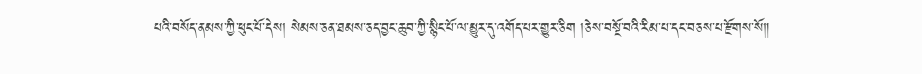པའི་བསོད་ནམས་ཀྱི་ཕུང་པོ་དེས། སེམས་ཅན་ཐམས་ཅད་བྱང་ཆུབ་ཀྱི་སྙིང་པོ་ལ་མྱུར་དུ་འགོད་པར་གྱུར་ཅིག །ཅེས་བསྔོ་བའི་རིམ་པ་དང་བཅས་པ་རྫོགས་སོ༎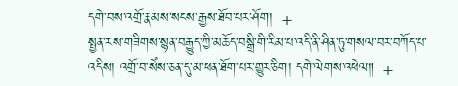དགེ་བས་འགྲོ་རྣམས་སངས་རྒྱས་ཐོབ་པར་ཤོག།  +
སྤྱན་རས་གཟིགས་སྙན་བརྒྱུད་ཀྱི་མཆོད་བསྒྲི་གི་རིམ་པ་འདི་ནི་ཤིན་ཏུ་གསལ་བར་བཀོད་པ་འདིས། འགྲོ་བ་སེཾས་ཅན་དུ་མ་ཕན་ཐོག་པར་གྱུར་ཅིག། དགེ་ལེགས་འཕེལ༎  +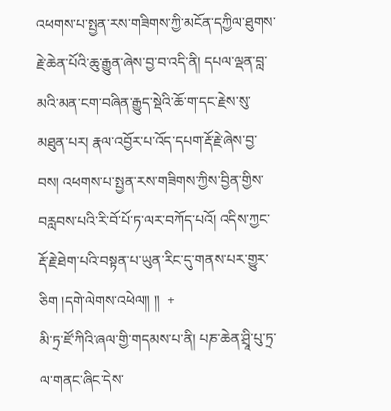འཕགས་པ་སྤྱན་རས་གཟིགས་ཀྱི་མངོན་དཀྱིལ་ཐུགས་རྗེ་ཆེན་པོའི་ཆུ་རྒྱུན་ཞེས་བྱ་བ་འདི་ནི། དཔལ་ལྡན་བླ་མའི་མན་ངག་བཞིན་རྒྱུད་སྡེའི་ཆོ་ག་དང་རྗེས་སུ་མཐུན་པར། རྣལ་འབྱོར་པ་འོད་དཔག་རྡོ་རྗེ་ཞེས་བྱ་བས། འཕགས་པ་སྤྱན་རས་གཟིགས་ཀྱིས་བྱིན་གྱིས་བརླབས་པའི་རི་བོ་པོ་ཏ་ལར་བཀོད་པའོ། འདིས་ཀྱང་རྡོ་རྗེ་ཐེག་པའི་བསྟན་པ་ཡུན་རིང་དུ་གནས་པར་གྱུར་ཅིག །དགེ་ལེགས་འཕེལ༎ ༎  +
མི་ཏྲ་ཛོ་ཀིའི་ཞལ་གྱི་གདམས་པ་ནི། པཎ་ཆེན་ཤྲཱི་པུ་ཏྲ་ལ་གནང་ཞིང་དེས་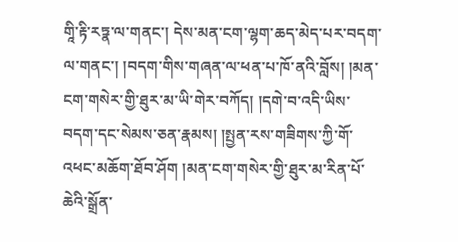གཱི་རྟི་རཏྣ་ལ་གནང་། དེས་མན་ངག་ལྷག་ཆད་མེད་པར་བདག་ལ་གནང་། །བདག་གིས་གཞན་ལ་ཕན་པ་ཁོ་ནའི་བློས། །མན་ངག་གསེར་གྱི་ཐུར་མ་ཡི་གེར་བཀོད། །དགེ་བ་འདི་ཡིས་བདག་དང་སེམས་ཅན་རྣམས། །སྤྱན་རས་གཟིགས་ཀྱི་གོ་འཕང་མཆོག་ཐོབ་ཤོག །མན་ངག་གསེར་གྱི་ཐུར་མ་རིན་པོ་ཆེའི་སྒྲོན་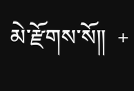མེ་རྫོགས་སོ༎  +